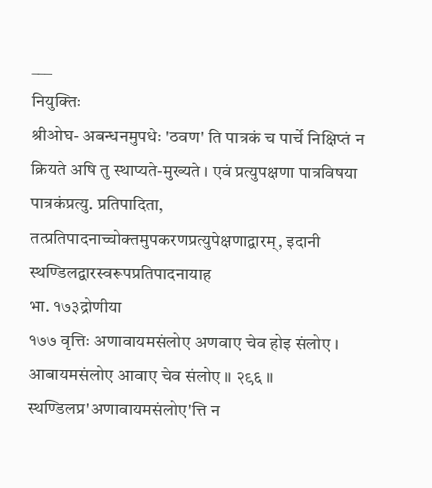___
नियुक्तिः
श्रीओघ- अबन्धनमुपधेः 'ठवण' ति पात्रकं च पार्चे निक्षिप्तं न क्रियते अषि तु स्थाप्यते-मुख्यते । एवं प्रत्युपक्षणा पात्रविषया पात्रकंप्रत्यु. प्रतिपादिता, तत्प्रतिपादनाच्चोक्तमुपकरणप्रत्युपेक्षणाद्वारम्, इदानी स्थण्डिलद्वारस्वरूपप्रतिपादनायाह
भा. १७३द्रोणीया
१७७ वृत्तिः अणावायमसंलोए अणवाए चेव होइ संलोए । आबायमसंलोए आवाए चेव संलोए ॥ २९६ ॥
स्थण्डिलप्र'अणावायमसंलोए'त्ति न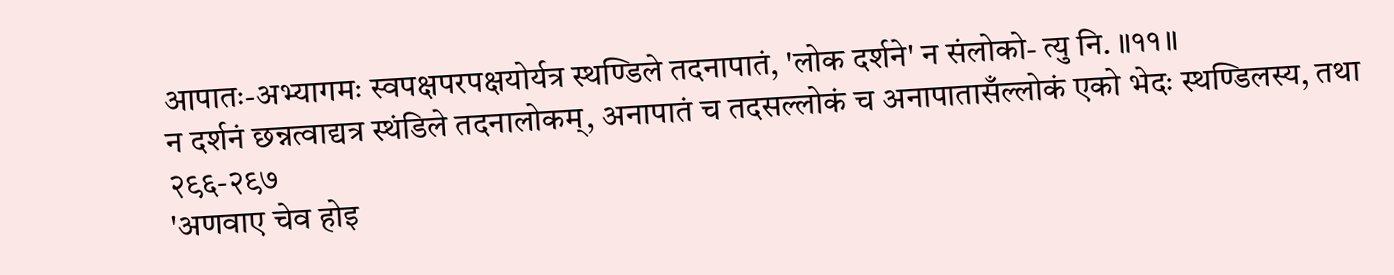आपातः-अभ्यागमः स्वपक्षपरपक्षयोर्यत्र स्थण्डिले तदनापातं, 'लोक दर्शने' न संलोको- त्यु नि. ॥११॥
न दर्शनं छन्नत्वाद्यत्र स्थंडिले तदनालोकम्, अनापातं च तदसल्लोकं च अनापातासँल्लोकं एको भेदः स्थण्डिलस्य, तथा २९६-२९७
'अणवाए चेव होइ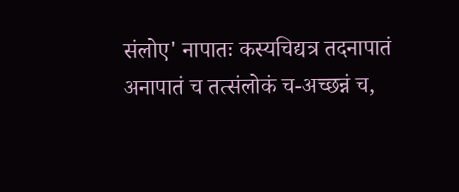संलोए' नापातः कस्यचिद्यत्र तदनापातं अनापातं च तत्संलोकं च-अच्छन्नं च,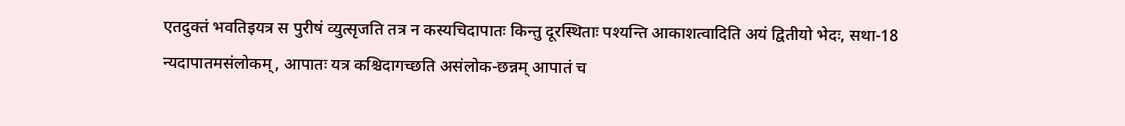एतदुक्तं भवतिइयत्र स पुरीषं व्युत्सृजति तत्र न कस्यचिदापातः किन्तु दूरस्थिताः पश्यन्ति आकाशत्वादिति अयं द्वितीयो भेदः, सथा-18
न्यदापातमसंलोकम्, आपातः यत्र कश्चिदागच्छति असंलोक-छन्नम् आपातं च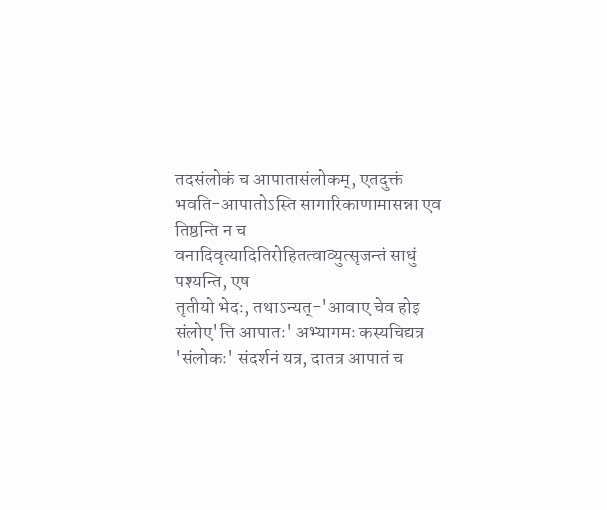तदसंलोकं च आपातासंलोकम्, एतदुक्तं भवति-आपातोऽस्ति सागारिकाणामासन्ना एव तिष्ठन्ति न च वनादिवृत्यादितिरोहितत्वाव्युत्सृजन्तं साधुं पश्यन्ति, एष
तृतीयो भेदः, तथाऽन्यत्-'आवाए चेव होइ संलोए'त्ति आपातः' अभ्यागमः कस्यचिद्यत्र 'संलोकः' संदर्शनं यत्र, दातत्र आपातं च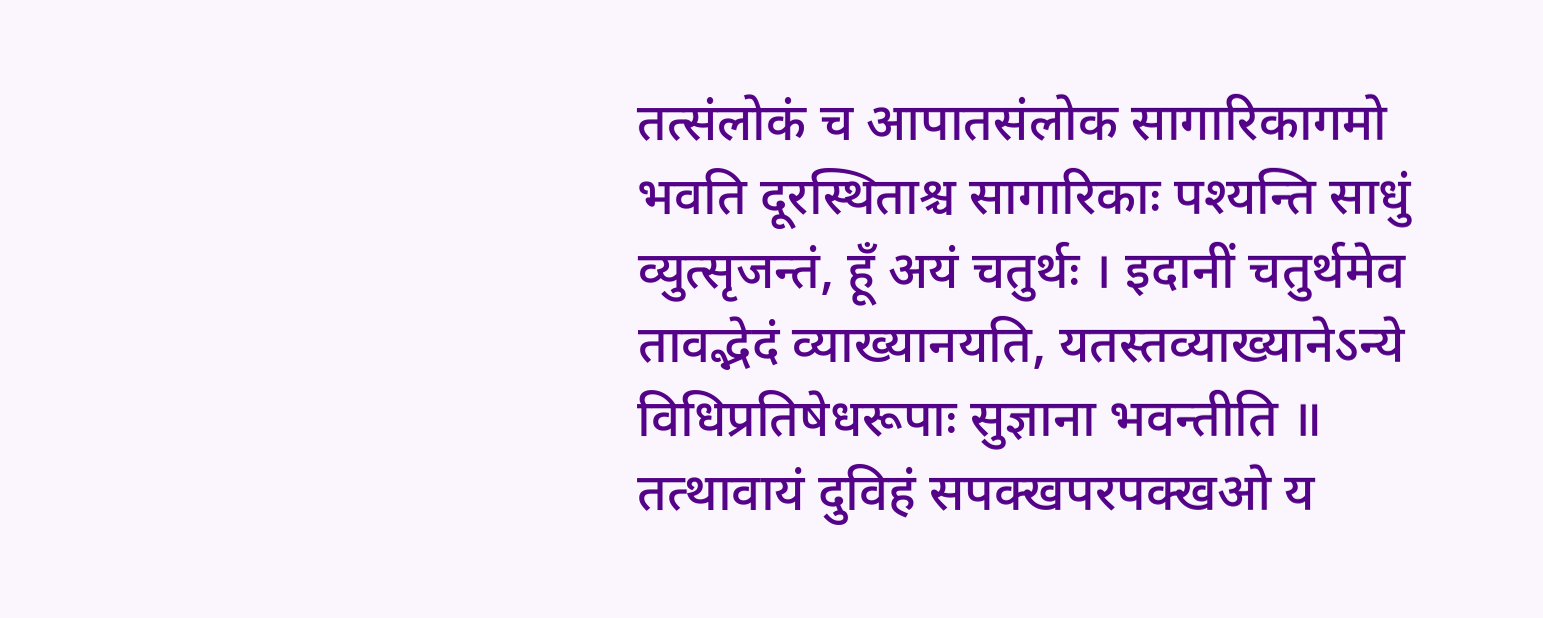तत्संलोकं च आपातसंलोक सागारिकागमो भवति दूरस्थिताश्च सागारिकाः पश्यन्ति साधुं व्युत्सृजन्तं, हूँ अयं चतुर्थः । इदानीं चतुर्थमेव तावद्भेदं व्याख्यानयति, यतस्तव्याख्यानेऽन्ये विधिप्रतिषेधरूपाः सुज्ञाना भवन्तीति ॥ तत्थावायं दुविहं सपक्खपरपक्खओ य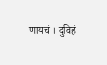णायचं । दुविहं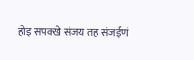होइ सपक्खे संजय तह संजईणं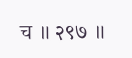च ॥ २९७ ॥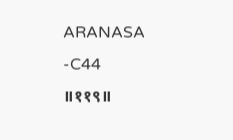ARANASA
-C44
॥११९॥